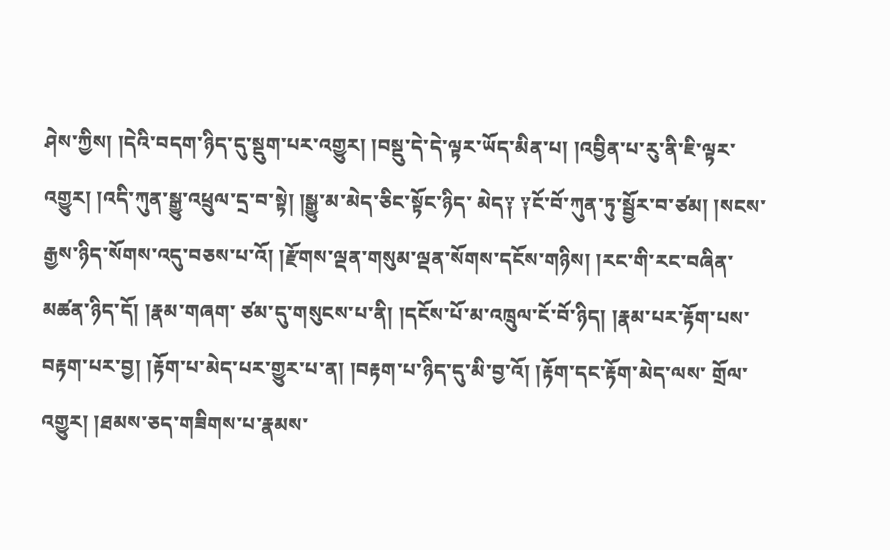ཤེས་ཀྱིས། །དེའི་བདག་ཉིད་དུ་སྡུག་པར་འགྱུར། །བསྡུ་དེ་དེ་ལྟར་ཡོད་མིན་པ། །འབྱིན་པ་རུ་ནི་ཇི་ལྟར་འགྱུར། །འདི་ཀུན་སྒྱུ་འཕྲུལ་དྲ་བ་སྟེ། །སྒྱུ་མ་མེད་ཅིང་སྟོང་ཉིད་ མེད༑ ༑ངོ་བོ་ཀུན་ཏུ་སྦྱོར་བ་ཙམ། །སངས་རྒྱས་ཉིད་སོགས་འདུ་བཅས་པ་འོ། །རྫོགས་ལྡན་གསུམ་ལྡན་སོགས་དངོས་གཉིས། །རང་གི་རང་བཞིན་མཚན་ཉིད་དོ། །རྣམ་གཞག་ ཙམ་དུ་གསུངས་པ་ནི། །དངོས་པོ་མ་འཁྲུལ་ངོ་བོ་ཉིད། །རྣམ་པར་རྟོག་པས་བརྟག་པར་བྱ། །རྟོག་པ་མེད་པར་གྱུར་པ་ན། །བརྟག་པ་ཉིད་དུ་མི་བྱ་འོ། །རྟོག་དང་རྟོག་མེད་ལས་ གྲོལ་འགྱུར། །ཐམས་ཅད་གཟིགས་པ་རྣམས་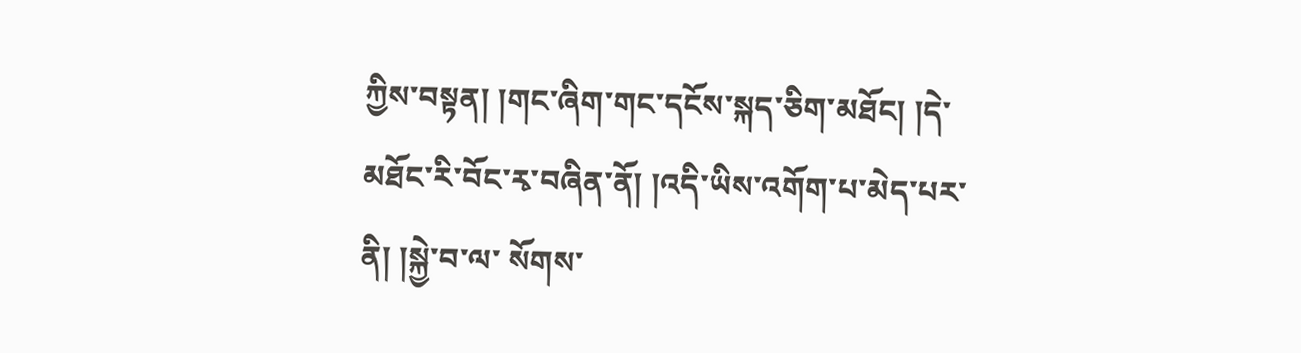ཀྱིས་བསྟན། །གང་ཞིག་གང་དངོས་སྐད་ཅིག་མཐོང། །དེ་མཐོང་རི་བོང་རྭ་བཞིན་ནོ། །འདི་ཡིས་འགོག་པ་མེད་པར་ནི། །སྐྱེ་བ་ལ་ སོགས་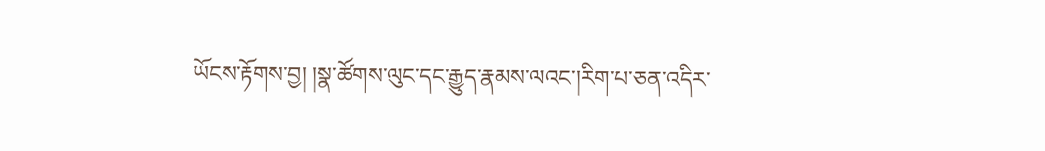ཡོངས་རྟོགས་བྱ། །སྣ་ཚོགས་ལུང་དང་རྒྱུད་རྣམས་ལའང་།རིག་པ་ཅན་འདིར་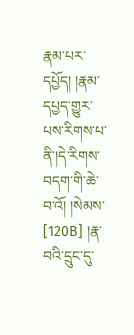རྣམ་པར་དཔྱོད། །རྣམ་དཔྱད་གྱུར་པས་རིགས་པ་ནི་།དེ་རིགས་བདག་གི་ཆེ་བ་འོ། །སེམས་ [120B] །རྣ་བའི་དྲུང་དུ་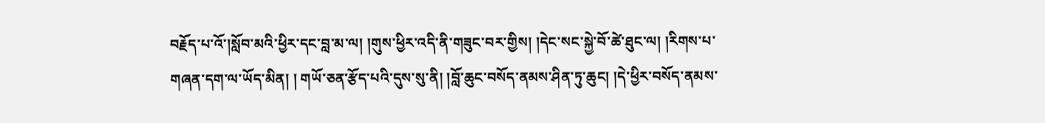བརྗོད་པ་འོ་།སློབ་མའི་ཕྱིར་དང་བླ་མ་ལ། །གུས་ཕྱིར་འདི་ནི་གཟུང་བར་གྱིས། །དེང་སང་སྐྱེ་བོ་ཚེ་ཐུང་ལ། །རིགས་པ་གཞན་དག་ལ་ཡོད་མིན། ། གཡོ་ཅན་རྩོད་པའི་དུས་སུ་ནི། །བློ་ཆུང་བསོད་ནམས་ཤིན་ཏུ་ཆུང། །དེ་ཕྱིར་བསོད་ནམས་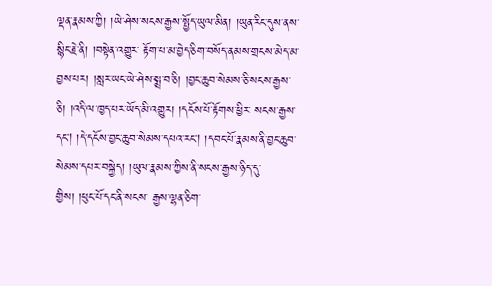ལྡན་རྣམས་ཀྱི། །ཡེ་ཤེས་སངས་རྒྱས་སྤྱོད་ཡུལ་མིན། །ཡུན་རིང་དུས་ནས་སྙིང་རྗེ་ནི། །བསྟེན་འགྱུར་ རྟོག་པ་མ་བྱེད་ཅིག་བསོད་ནམས་གྲངས་མེད་མ་བྱས་པར། །སླར་ཡང་ཡེ་ཤེས་སྨྲ་བ་ཅི། །བྱང་ཆུབ་སེམས་ཅི་སངས་རྒྱས་ཅི། །འདི་ལ་ཁྱད་པར་ཡོད་མི་འགྱུར། །དངོས་པོ་རྟོགས་ཕྱིར་ སངས་རྒྱས་དང། །དེ་དངོས་བྱང་ཆུབ་སེམས་དཔའ་རང། །དབང་པོ་རྣམས་ནི་བྱང་ཆུབ་སེམས་དཔར་བསྐྱེད། །ཡུལ་རྣམས་ཀྱིས་ནི་སངས་རྒྱས་ཉིད་དུ་གྱིས། །ཕུང་པོ་དང་ནི་སངས་ རྒྱས་ལྷན་ཅིག་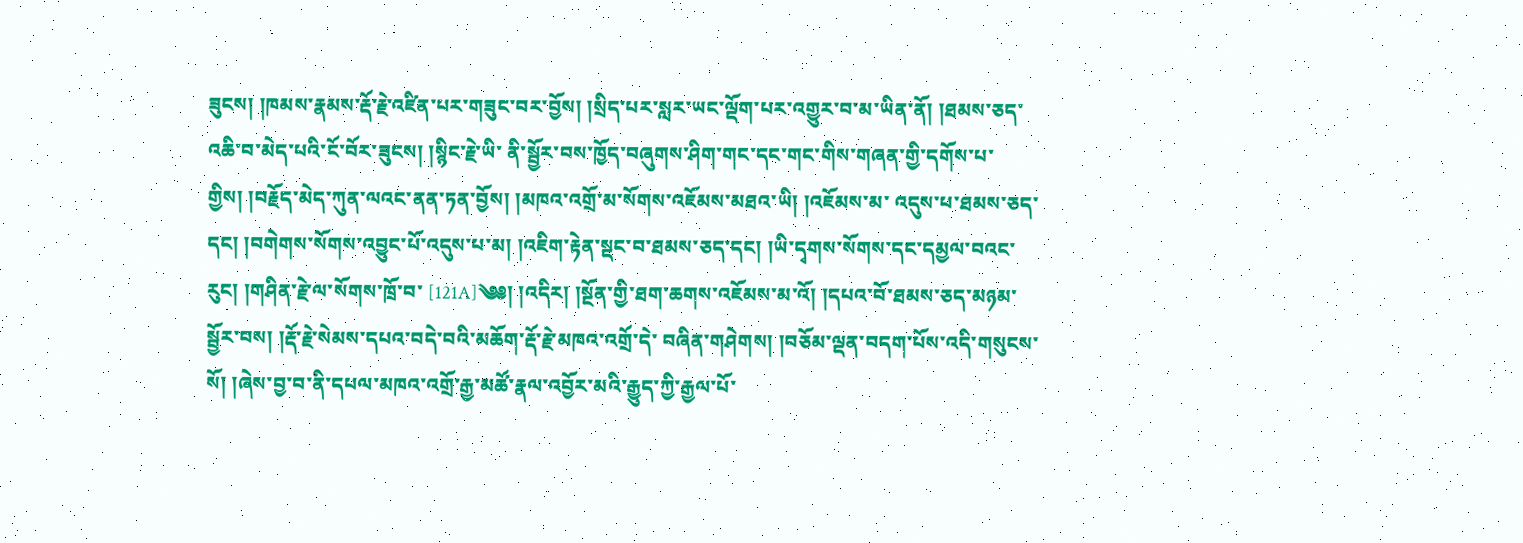ཟུངས། །ཁམས་རྣམས་རྡོ་རྗེ་འཛིན་པར་གཟུང་བར་བྱོས། །སྲིད་པར་སླར་ཡང་ལྡོག་པར་འགྱུར་བ་མ་ཡིན་ནོ། །ཐམས་ཅད་འཆི་བ་མེད་པའི་ངོ་བོར་ཟུངས། །སྙིང་རྗེ་ཡི་ ནི་སྦྱོར་བས་ཁྱོད་བཞུགས་ཤིག་གང་དང་གང་གིས་གཞན་གྱི་དགོས་པ་གྱིས། །བརྗོད་མེད་ཀུན་ལའང་ནན་ཏན་བྱོས། །མཁའ་འགྲོ་མ་སོགས་འཇོམས་མཐའ་ཡི། །འཇོམས་མ་ འདུས་པ་ཐམས་ཅད་དང། །བགེགས་སོགས་འབྱུང་པོ་འདུས་པ་མ། །འཇིག་རྟེན་སྡང་བ་ཐམས་ཅད་དང། །ཡི་དྭགས་སོགས་དང་དམྱལ་བའང་རུང། །གཤིན་རྗེ་ལ་སོགས་ཁྲོ་བ་ [121A]༄༅། །འདིར། །སྔོན་གྱི་ཐག་ཆགས་འཇོམས་མ་འོ། །དཔའ་བོ་ཐམས་ཅད་མཉམ་སྦྱོར་བས། །རྡོ་རྗེ་སེམས་དཔའ་བདེ་བའི་མཆོག་རྡོ་རྗེ་མཁའ་འགྲོ་དེ་ བཞིན་གཤེགས། །བཅོམ་ལྡན་བདག་པོས་འདི་གསུངས་སོ། །ཞེས་བྱ་བ་ནི་དཔལ་མཁའ་འགྲོ་རྒྱ་མཚོ་རྣལ་འབྱོར་མའི་རྒྱུད་ཀྱི་རྒྱལ་པོ་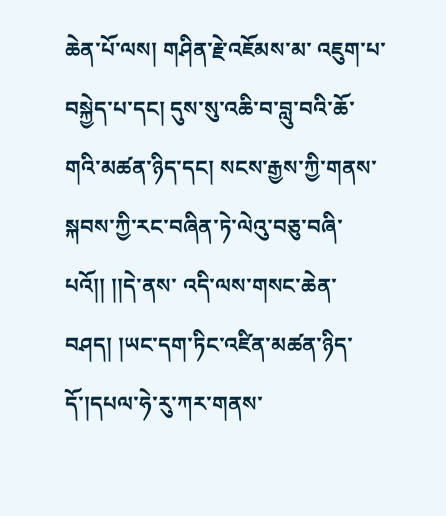ཆེན་པོ་ལས། གཤིན་རྗེ་འཇོམས་མ་ འཇུག་པ་བསྐྱེད་པ་དང། དུས་སུ་འཆི་བ་བླུ་བའི་ཆོ་གའི་མཚན་ཉིད་དང། སངས་རྒྱས་ཀྱི་གནས་སྐབས་ཀྱི་རང་བཞིན་ཏེ་ལེའུ་བཅུ་བཞི་པའོ།། །།དེ་ནས་ འདི་ལས་གསང་ཆེན་བཤད། །ཡང་དག་ཏིང་འཛིན་མཚན་ཉིད་དོ་།དཔལ་ཧེ་རུ་ཀར་གནས་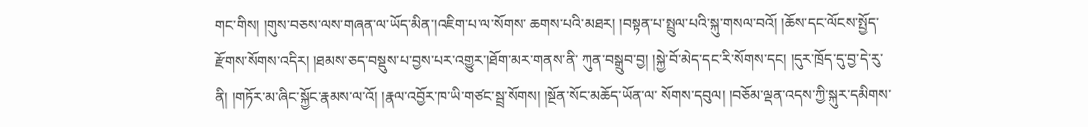གང་གིས། །གུས་བཅས་ལས་གཞན་ལ་ཡོད་མིན་།འཇིག་པ་ལ་སོགས་ ཆགས་པའི་མཐར། །བསྟན་པ་སྤྲུལ་པའི་སྐུ་གསལ་བའོ། །ཆོས་དང་ལོངས་སྤྱོད་རྫོགས་སོགས་འདིར། །ཐམས་ཅད་བསྡུས་པ་བྱས་པར་འགྱུར་།ཐོག་མར་གནས་ནི་ ཀུན་བསྒྲུབ་བྱ། །སྐྱེ་བོ་མེད་དང་རི་སོགས་དང། །དུར་ཁྲོད་དུ་བྱ་དེ་རུ་ནི། །གཏོར་མ་ཞིང་སྐྱོང་རྣམས་ལ་འོ། །རྣལ་འབྱོར་ཁ་ཡི་གཙང་སྦྲ་སོགས། །སྔོན་སོང་མཆོད་ཡོན་ལ་ སོགས་དབུལ། །བཅོམ་ལྡན་འདས་ཀྱི་སྐུར་དམིགས་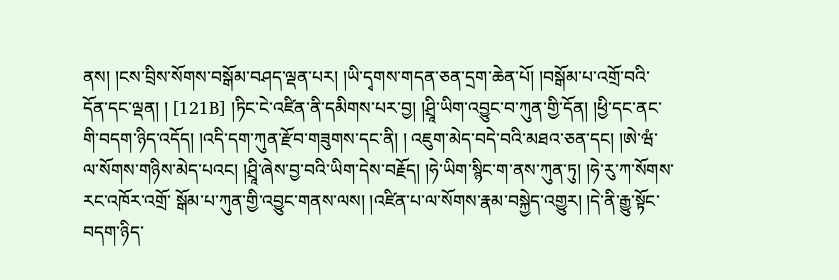ནས། །ངས་བྲིས་སོགས་བསྒོམ་བཤད་ལྡན་པར། །ཡི་དྭགས་གདན་ཅན་དྲག་ཆེན་པོ། །བསྒོམ་པ་འགྲོ་བའི་དོན་དང་ལྡན། ། [121B] །ཏིང་ངེ་འཛིན་ནི་དམིགས་པར་བྱ། །ཤྲཱི་ཡིག་འབྱུང་བ་ཀུན་གྱི་དོན། །ཕྱི་དང་ནང་གི་བདག་ཉིད་འདོད། །འདི་དག་ཀུན་རྫོབ་གཟུགས་དང་ནི། ། འཇུག་མེད་བདེ་བའི་མཐའ་ཅན་དང། །ཨེ་ཝཾ་ལ་སོགས་གཉིས་མེད་པའང། །ཤྲཱི་ཞེས་བྱ་བའི་ཡིག་དེས་བརྗོད། །ཧེ་ཡིག་སྙིང་ག་ནས་ཀུན་ཏུ། །ཧེ་རུ་ཀ་སོགས་རང་འཁོར་འགྲོ་ སྒོམ་པ་ཀུན་གྱི་འབྱུང་གནས་ལས། །འཛིན་པ་ལ་སོགས་རྣམ་བསྐྱེད་འགྱུར། །དེ་ནི་རྒྱུ་སྟོང་བདག་ཉིད་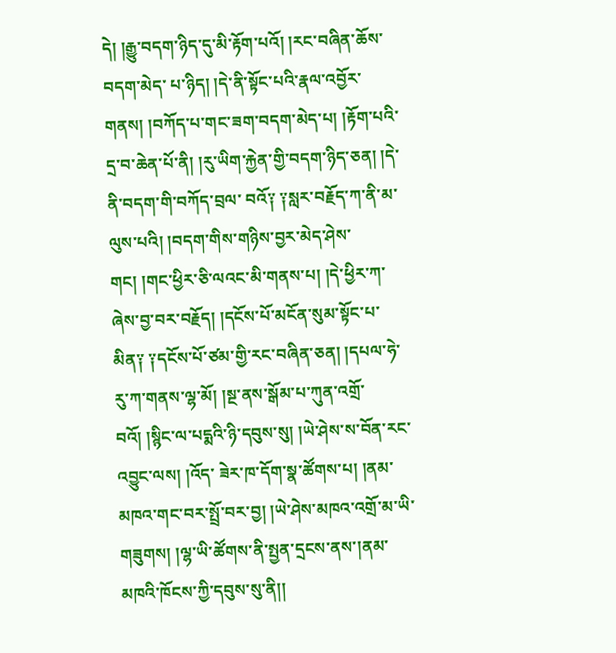དེ། །རྒྱུ་བདག་ཉིད་དུ་མི་རྟོག་པའོ། །རང་བཞིན་ཆོས་བདག་མེད་ པ་ཉིད། །དེ་ནི་སྟོང་པའི་རྣལ་འབྱོར་གནས། །བཀོད་པ་གང་ཟག་བདག་མེད་པ། །རྟོག་པའི་དྲ་བ་ཆེན་པོ་ནི། །རུ་ཡིག་རྐྱེན་གྱི་བདག་ཉིད་ཅན། །དེ་ནི་བདག་གི་བཀོད་བྲལ་ བའོ༑ ༑སླར་བརྗོད་ཀ་ནི་མ་ལུས་པའི། །བདག་གིས་གཉིས་བྱར་མེད་ཤེས་གང། །གང་ཕྱིར་ཅི་ལའང་མི་གནས་པ། །དེ་ཕྱིར་ཀ་ཞེས་བྱ་བར་བརྗོད། །དངོས་པོ་མངོན་སུམ་སྟོང་པ་ མིན༑ ༑དངོས་པོ་ཙམ་གྱི་རང་བཞིན་ཅན། །དཔལ་ཧེ་རུ་ཀ་གནས་ལྷ་མོ། །སྔ་ནས་སྒོམ་པ་ཀུན་འགྲོ་བའོ། །སྙིང་ལ་པདྨའི་ཉི་དབུས་སུ། །ཡེ་ཤེས་ས་བོན་རང་འབྱུང་ལས། །འོད་ ཟེར་ཁ་དོག་སྣ་ཚོགས་པ། །ནམ་མཁའ་གང་བར་སྤྲོ་བར་བྱ། །ཡེ་ཤེས་མཁའ་འགྲོ་མ་ཡི་གཟུགས། །ལྷ་ཡི་ཚོགས་ནི་སྤྱན་དྲངས་ནས་།ནམ་མཁའི་ཁོངས་ཀྱི་དབུས་སུ་ནི།།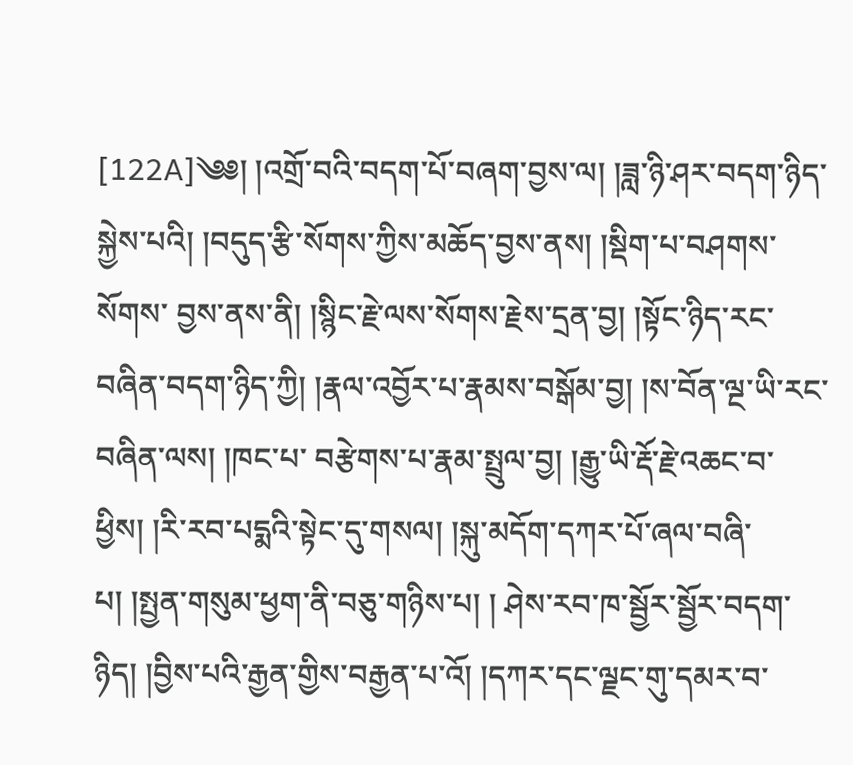[122A]༄༅། །འགྲོ་བའི་བདག་པོ་བཞག་བྱས་ལ། །ཟླ་ཉི་ཤར་བདག་ཉིད་སྐྱེས་པའི། །བདུད་རྩི་སོགས་ཀྱིས་མཆོད་བྱས་ནས། །སྡིག་པ་བཤགས་སོགས་ བྱས་ནས་ནི། །སྙིང་རྗེ་ལས་སོགས་རྗེས་དྲན་བྱ། །སྟོང་ཉིད་རང་བཞིན་བདག་ཉིད་ཀྱི། །རྣལ་འབྱོར་པ་རྣམས་བསྒོམ་བྱ། །ས་བོན་ལྔ་ཡི་རང་བཞིན་ལས། །ཁང་པ་ བརྩེགས་པ་རྣམ་སྤྲུལ་བྱ། །རྒྱུ་ཡི་རྡོ་རྗེ་འཆང་བ་ཕྱིས། །རི་རབ་པདྨའི་སྟེང་དུ་གསལ། །སྐུ་མདོག་དཀར་པོ་ཞལ་བཞི་པ། །སྤྱན་གསུམ་ཕྱག་ནི་བཅུ་གཉིས་པ། ། ཤེས་རབ་ཁ་སྦྱོར་སྦྱོར་བདག་ཉིད། །བྱིས་པའི་རྒྱན་གྱིས་བརྒྱན་པ་འོ། །དཀར་དང་ལྗང་གུ་དམར་བ་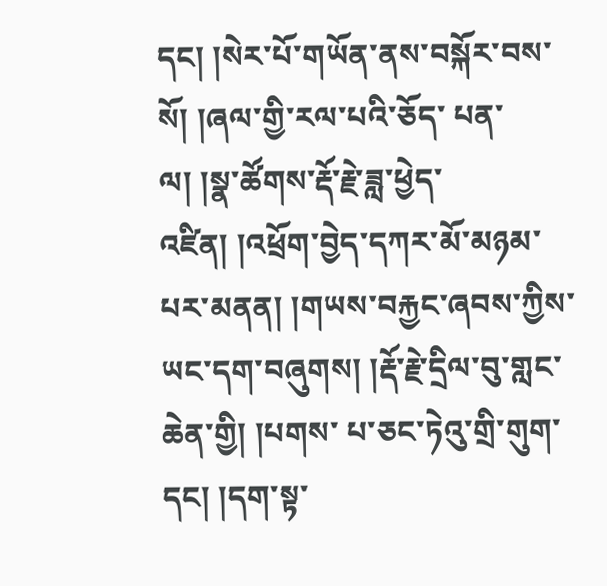དང། །སེར་པོ་གཡོན་ནས་བསྐོར་བས་སོ། །ཞལ་གྱི་རལ་པའི་ཅོད་ པན་ལ། །སྣ་ཚོགས་རྡོ་རྗེ་ཟླ་ཕྱེད་འཛིན། །འཕྲོག་བྱེད་དཀར་མོ་མཉམ་པར་མནན། །གཡས་བརྐྱང་ཞབས་ཀྱིས་ཡང་དག་བཞུགས། །རྡོ་རྗེ་དྲིལ་བུ་གླང་ཆེན་གྱི། །པགས་ པ་ཅང་ཏེའུ་གྲི་གུག་དང། །དག་སྟ་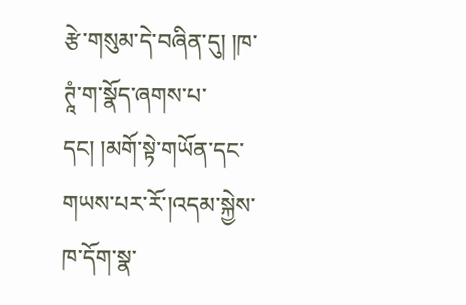རྩེ་གསུམ་དེ་བཞིན་དུ། །ཁ་ཊཱཾ་ག་སྣོད་ཞགས་པ་དང། །མགོ་སྟེ་གཡོན་དང་གཡས་པར་རོ་།འདམ་སྐྱེས་ཁ་དོག་སྣ་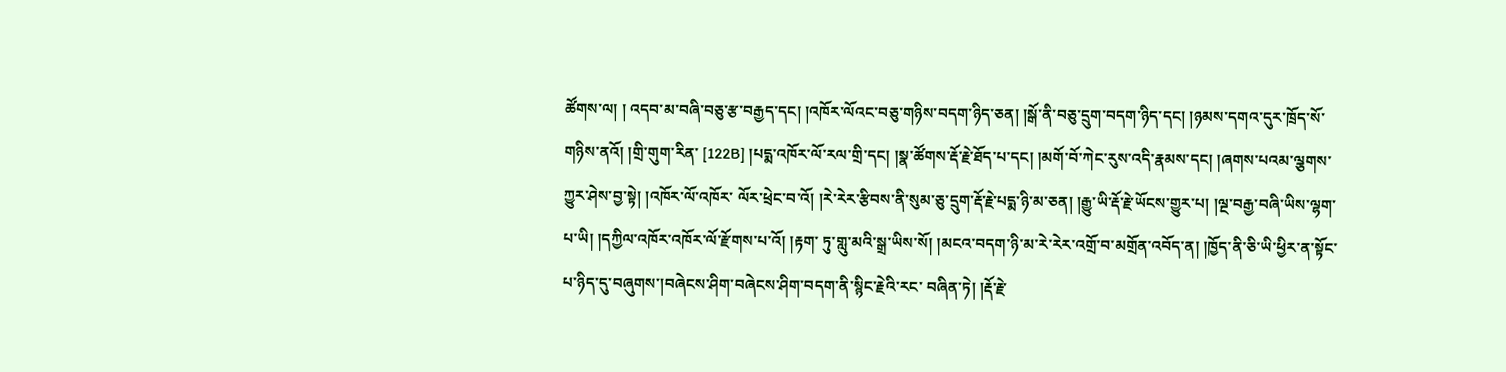ཚོགས་ལ། ། འདབ་མ་བཞི་བཅུ་རྩ་བརྒྱད་དང། །འཁོར་ལོའང་བཅུ་གཉིས་བདག་ཉིད་ཅན། །སྒོ་ནི་བཅུ་དྲུག་བདག་ཉིད་དང། །ཉམས་དགའ་དུར་ཁྲོད་སོ་གཉིས་ནའོ། །གྲི་གུག་རིན་ [122B] །པདྨ་འཁོར་ལོ་རལ་གྲི་དང། །སྣ་ཚོགས་རྡོ་རྗེ་ཐོད་པ་དང། །མགོ་བོ་ཀེང་རུས་འདི་རྣམས་དང། །ཞགས་པའམ་ལྕགས་ཀྱུར་ཤེས་བྱ་སྟེ། །འཁོར་ལོ་འཁོར་ ལོར་ཕྲེང་བ་འོ། །རེ་རེར་རྩིབས་ནི་སུམ་ཅུ་དྲུག་རྡོ་རྗེ་པདྨ་ཉི་མ་ཅན། །རྒྱུ་ཡི་རྡོ་རྗེ་ཡོངས་གྱུར་པ། །ལྔ་བརྒྱ་བཞི་ཡིས་ལྷག་པ་ཡི། །དཀྱིལ་འཁོར་འཁོར་ལོ་རྫོགས་པ་འོ། །རྟག་ ཏུ་གླུ་མའི་སྒྲ་ཡིས་སོ། །མངའ་བདག་ཉི་མ་རེ་རེར་འགྲོ་བ་མགྲོན་འབོད་ན། །ཁྱོད་ནི་ཅི་ཡི་ཕྱིར་ན་སྟོང་པ་ཉིད་དུ་བཞུགས་།བཞེངས་ཤིག་བཞེངས་ཤིག་བདག་ནི་སྙིང་རྗེའི་རང་ བཞིན་ཏེ། །རྡོ་རྗེ་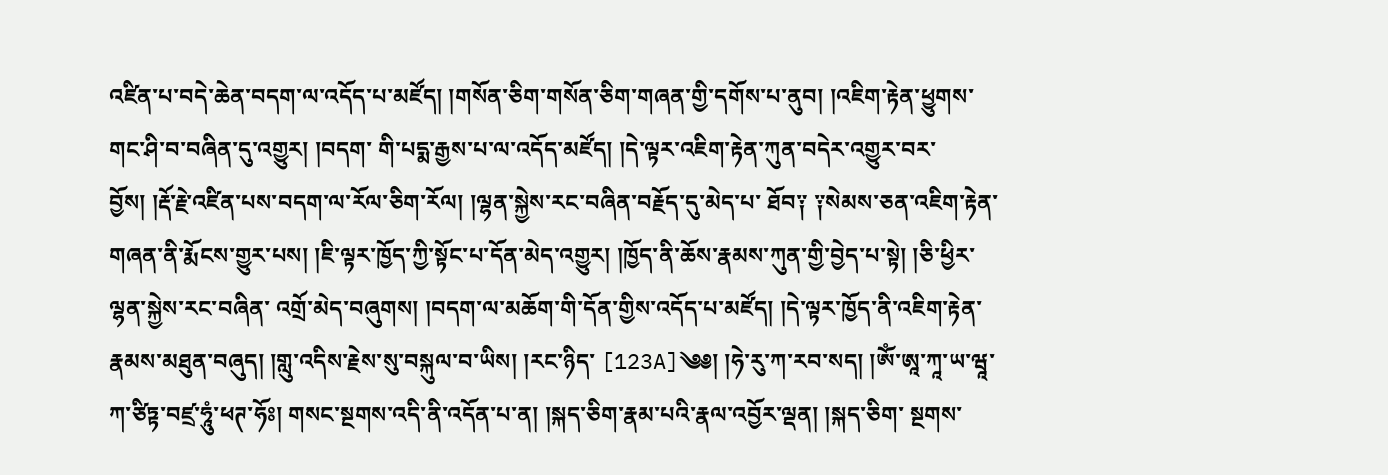འཛིན་པ་བདེ་ཆེན་བདག་ལ་འདོད་པ་མཛོད། །གསོན་ཅིག་གསོན་ཅིག་གཞན་གྱི་དགོས་པ་ནུབ། །འཇིག་རྟེན་ཕྱུགས་གང་ཤི་བ་བཞིན་དུ་འགྱུར། །བདག་ གི་པདྨ་རྒྱས་པ་ལ་འདོད་མཛོད། །དེ་ལྟར་འཇིག་རྟེན་ཀུན་བདེར་འགྱུར་བར་བྱོས། །རྡོ་རྗེ་འཛིན་པས་བདག་ལ་རོལ་ཅིག་རོལ། །ལྷན་སྐྱེས་རང་བཞིན་བརྗོད་དུ་མེད་པ་ ཐོབ༑ ༑སེམས་ཅན་འཇིག་རྟེན་གཞན་ནི་རྨོངས་གྱུར་པས། །ཇི་ལྟར་ཁྱོད་ཀྱི་སྟོང་པ་དོན་མེད་འགྱུར། །ཁྱོད་ནི་ཆོས་རྣམས་ཀུན་གྱི་བྱེད་པ་སྟེ། །ཅི་ཕྱིར་ལྷན་སྐྱེས་རང་བཞིན་ འགྲོ་མེད་བཞུགས། །བདག་ལ་མཆོག་གི་དོན་གྱིས་འདོད་པ་མཛོད། །དེ་ལྟར་ཁྱོད་ནི་འཇིག་རྟེན་རྣམས་མཐུན་བཞུད། །གླུ་འདིས་རྗེས་སུ་བསྐུལ་བ་ཡིས། །རང་ཉིད་ [123A]༄༅། །ཧེ་རུ་ཀ་རབ་སད། །ཨོཾ་ཨཱ་ཀཱ་ཡ་ཝཱ་ཀ་ཙིཏྟ་བཛྲ་ཧཱུཾ་ཕཊ་ཧོཿ། གསང་སྔགས་འདི་ནི་འདོན་པ་ན། །སྐད་ཅིག་རྣམ་པའི་རྣལ་འབྱོར་ལྡན། །སྐད་ཅིག་ སྔགས་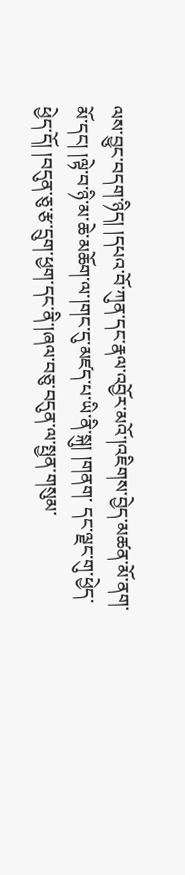ལས་བྱུང་བདག་ཉིད། །དཔའ་བོ་ཀུན་དང་རྣལ་འབྱོར་མའོ་།འཇིགས་བྱེད་མཚན་མོ་ནག་མོ་དང། །ལྟེ་བ་ཉི་མ་ཆེ་མཆོག་ལ་།གང་དུ་མཛད་པ་ཡི་ནི་སྐུ། །གནག་ དང་ལྗང་གུ་ཕྱེད་ཕྱེད་དོ། །བདུན་ཅུ་རྩ་དྲུག་ཕྱག་དང་ནི་།ཞལ་བཅུ་བདུན་ལ་སྤྱན་གསུམ་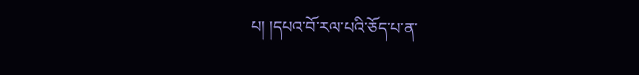པ། །དཔའ་བོ་རལ་པའི་ཅོད་པ་ན་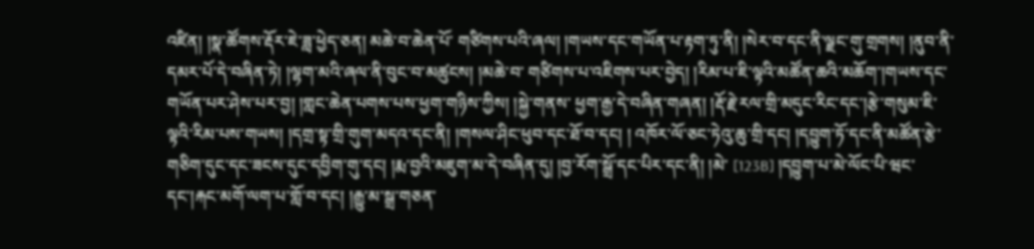འཛིན། །སྣ་ཚོགས་རྡོར་ཇེ་ཟླ་ཕྱེད་ཅན། མཆེ་བ་ཆེན་པོ་ གཙིགས་པའི་ཞལ། །གཡས་དང་གཡོན་པ་རྟག་ཏུ་ནི། །སེར་བ་དང་ནི་ལྗང་གུ་གྲགས། །ནུབ་ནི་དམར་པོ་དེ་བཞིན་ཏེ། །ལྷག་མའི་ཞལ་ནི་བུང་བ་མཚུངས། །མཆེ་བ་ གཙིགས་པ་འཇིགས་པར་བྱེད། །རིམ་པ་ཇི་ལྟའི་མཚོན་ཆའི་མཆོག་།གཡས་དང་གཡོན་པར་ཤེས་པར་བྱ། །གླང་ཆེན་པགས་པས་ཕྱག་གཉིས་ཀྱིས། །སྐྱེ་གནས་ ཕྱག་རྒྱ་དེ་བཞིན་གཞན། །རྡོ་རྗེ་རལ་གྲི་མདུང་རིང་དང་།རྩེ་གསུམ་ཇི་ལྟའི་རིམ་པས་གཡས། །དགྲ་སྟ་གྲི་གུག་མདའ་དང་ནི། །གསལ་ཤིང་ཕུབ་དང་ཐོ་བ་དང། ། འཁོར་ལོ་ཅང་ཏེའུ་ཆུ་གྲི་དང། །དབྱུག་ཏོ་དང་ནི་མཚོན་རྩེ་གཅིག་དུང་དང་ཟངས་དུང་དབྱིག་གུ་དང། །རྨ་བྱའི་མཇུག་མ་དེ་བཞིན་དུ། །བྱ་རོག་སྒྲོ་དང་པིར་དང་ནི། །མེ་ [123B] །དབྱུག་པ་མེ་ལོང་པི་ཝང་དང་།རྐང་མགོ་ལག་པ་གློ་བ་དང། །རྒྱུ་མ་སྒྲ་གཅན་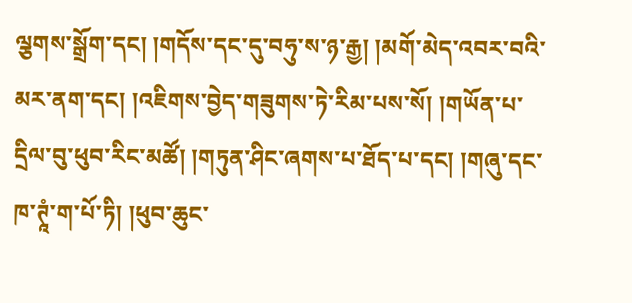ལྕགས་སྒྲོག་དང། །གདོས་དང་དུ་བཧུ་ས་ཉ་རྒྱ། །མགོ་མེད་འབར་བའི་ མར་ནག་དང། །འཇིགས་བྱེད་གཟུགས་ཏེ་རིམ་པས་སོ། །གཡོན་པ་དྲིལ་བུ་ཕུབ་རིང་མཚོ། །གཏུན་ཤིང་ཞགས་པ་ཐོད་པ་དང། །གཞུ་དང་ཁ་ཊཱཾ་ག་པོ་ཏི། །ཕུབ་ཆུང་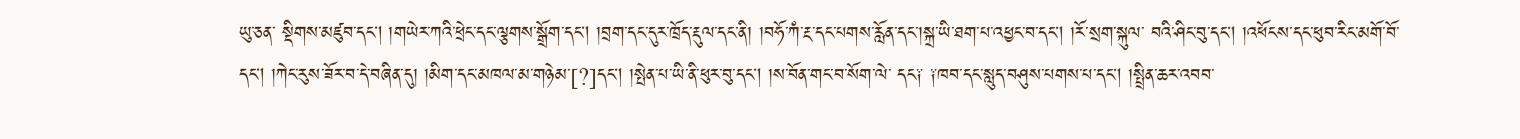ཡུ་ཅན་ སྡིགས་མཛུབ་དང། །གཡེར་ཀའི་ཕྲེང་དང་ལྕགས་སྒྲོག་དང། །བྲག་དང་དུར་ཁྲོད་རྡུལ་དང་ནི། །བཧོ་ཀཾ་རྔ་དང་པགས་རློན་དང་།སྐྲ་ཡི་ཐག་པ་འཕྱང་བ་དང། །རོ་སྲག་སྐུལ་ བའི་ཤིང་བུ་དང། །འཕོངས་དང་ཕུབ་རིང་མགོ་བོ་དང། །ཀེང་རུས་ཟོར་བ་དེ་བཞིན་དུ། །མིག་དང་མཁལ་མ་གཉེམ་[?]དང། །སྤེན་པ་ཡི་ནི་ཕུར་བུ་དང། །ས་བོན་གང་བ་སོག་ལེ་ དང༑ ༑ཁབ་དང་སླུད་བཤུས་པགས་པ་དང། །སྤྲིན་ཆར་འབབ་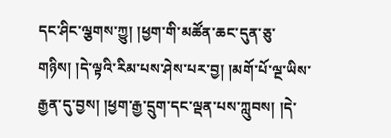དང་ཤིང་ལྕགས་ཀྱུ། །ཕྱག་གི་མཚོན་ཆང་དུན་ཅུ་གཉིས། །དེ་ལྟའི་རིམ་པས་ཤེས་པར་བྱ། །མགོ་པོ་ལྔ་ཡིས་ རྒྱན་དུ་བྱས། །ཕྱག་རྒྱ་དྲུག་དང་ལྡན་པས་ཀླུབས། །དེ་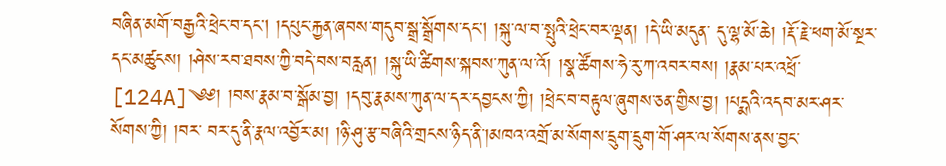བཞིན་མགོ་བརྒྱའི་ཕྲེང་བ་དང། །དཔུང་རྐྱན་ཞབས་གདུབ་སྒྲ་སྒྲོགས་དང། །སྐུ་ལ་བ་སྤུའི་ཕྲེང་བར་ལྡན། །དེ་ཡི་མདུན་ དུ་ལྷ་མོ་ཆེ། །རྡོ་རྗེ་ཕག་མོ་སྔར་དང་མཚུངས། །ཤེས་རབ་ཐབས་ཀྱི་བདེ་བས་བརླན། །སྐུ་ཡི་ཚིགས་སྐབས་ཀུན་ལ་འོ། །སྣ་ཚོགས་ཧེ་རུ་ཀ་འབར་བས། །རྣམ་པར་འཕྲོ་ [124A]༄༅། །བས་རྣམ་བ་སྒོམ་བྱ། །དབུ་རྣམས་ཀུན་ལ་དར་དབྱངས་ཀྱི། །ཕྲེང་བ་བརྟུལ་ཞུགས་ཅན་གྱིས་བྱ། །པདྨའི་འདབ་མར་ཤར་སོགས་ཀྱི། །བར་ བར་དུ་ནི་རྣལ་འབྱོར་མ། །ཉི་ཤུ་རྩ་བཞིའི་གྲངས་ཉིད་ནི་།མཁའ་འགྲོ་མ་སོགས་དྲུག་དྲུག་གོ་ཤར་ལ་སོགས་ནས་བྱང་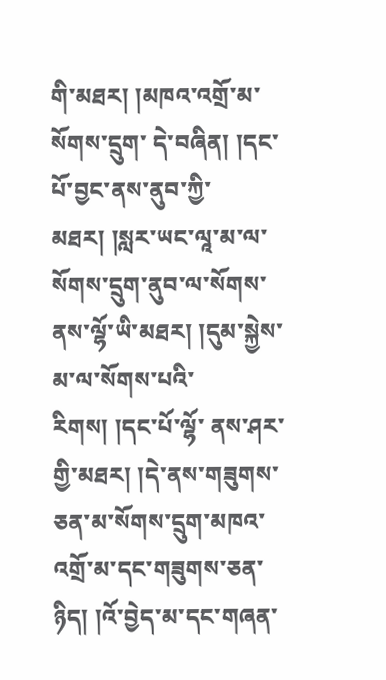གི་མཐར། །མཁའ་འགྲོ་མ་སོགས་དྲུག་ དེ་བཞིན། །དང་པོ་བྱང་ནས་ནུབ་ཀྱི་མཐར། །སླར་ཡང་ལཱ་མ་ལ་སོགས་དྲུག་ནུབ་ལ་སོགས་ནས་ལྷོ་ཡི་མཐར། །དུམ་སྐྱེས་མ་ལ་སོགས་པའི་རིགས། །དང་པོ་ལྷོ་ ནས་ཤར་གྱི་མཐར། །དེ་ནས་གཟུགས་ཅན་མ་སོགས་དྲུག་མཁའ་འགྲོ་མ་དང་གཟུགས་ཅན་ཉིད། །འོ་བྱེད་མ་དང་གཞན་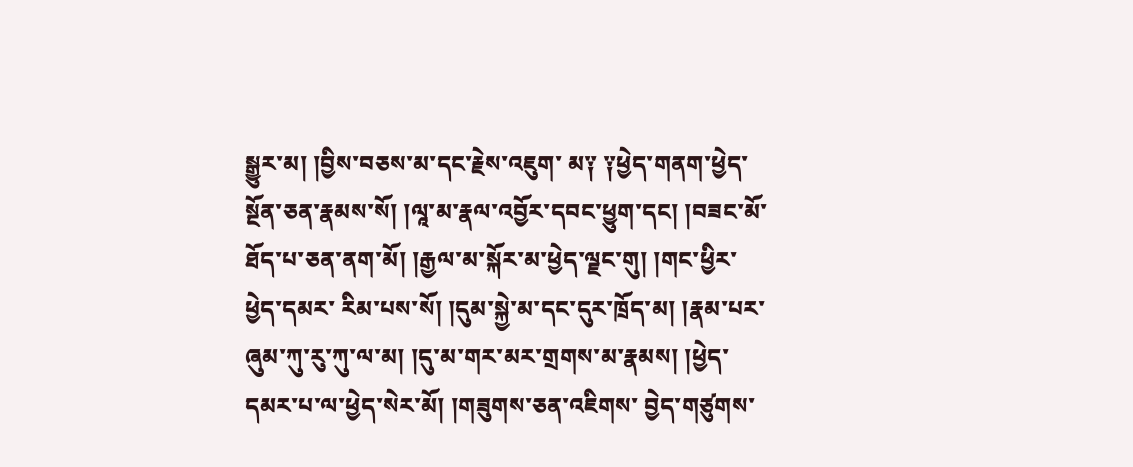སྒྱུར་མ། །བྱིས་བཅས་མ་དང་རྗེས་འཇུག་ མ༑ ༑ཕྱེད་གནག་ཕྱེད་སྔོན་ཅན་རྣམས་སོ། །ལཱ་མ་རྣལ་འབྱོར་དབང་ཕྱུག་དང། །བཟང་མོ་ཐོད་པ་ཅན་ནག་མོ། །རྒྱལ་མ་སྐོར་མ་ཕྱེད་ལྗང་གུ། །གང་ཕྱིར་ཕྱེད་དམར་ རིམ་པས་སོ། །དུམ་སྐྱེ་མ་དང་དུར་ཁྲོད་མ། །རྣམ་པར་ཞུམ་ཀུ་རུ་ཀུ་ལ་མ། །དུ་མ་གར་མར་གྲགས་མ་རྣམས། །ཕྱེད་དམར་པ་ལ་ཕྱེད་སེར་མོ། །གཟུགས་ཅན་འཇིགས་ བྱེད་གཙུགས་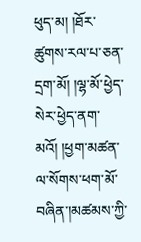ཕུད་མ། །ཐོར་ཚུགས་རལ་པ་ཅན་དྲག་མོ། །ལྷ་མོ་ཕྱེད་སེར་ཕྱེད་ནག་མའོ། །ཕྱག་མཚན་ལ་སོགས་ཕག་མོ་བཞིན་།མཚམས་ཀྱི་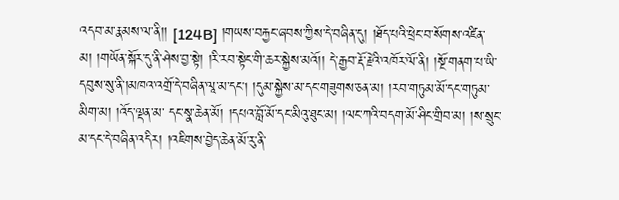འདབ་མ་རྣམས་ལ་ནི།། [124B] །གཡས་བརྐྱང་ཞབས་ཀྱིས་དེ་བཞིན་དུ། །ཐོད་པའི་ཕྲེང་བ་སོགས་འཛིན་མ། །གཡོན་སྐོར་དུ་ནི་ཤེས་བྱ་སྟེ། །རི་རབ་སྟེང་གི་ཆར་སྐྱེས་མའོ།། དེ་རྒྱབ་རྡོ་རྗེའི་འཁོར་ལོ་ནི། །སྔོ་གནག་པ་ཡི་དབུས་སུ་ནི་།མཁའ་འགྲོ་དེ་བཞིན་ལཱ་མ་དང། །དུམ་སྐྱེས་མ་དང་གཟུགས་ཅན་མ། །རབ་གཏུམ་མོ་དང་གཏུམ་མིག་མ། །འོད་ལྡན་མ་ དང་སྣ་ཆེན་མོ། །དཔའ་བློ་མོ་དང་མིའུ་ཐུང་མ། །ལང་ཀའི་བདག་མོ་ཤིང་གྲིབ་མ། །ས་སྲུང་མ་དང་དེ་བཞིན་འདིར། །འཇིགས་བྱེད་ཆེན་མོ་རུ་ནི་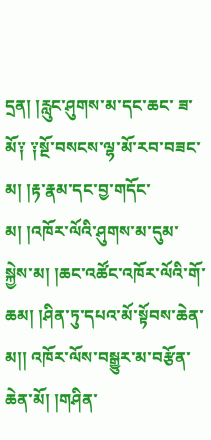དྲན། །རླུང་ཤུགས་མ་དང་ཆང་ ཟ་མོ༑ ༑སྔོ་བསངས་ལྷ་མོ་རབ་བཟང་མ། །རྟ་རྣམ་དང་བྱ་གདོང་མ། །འཁོར་ལོའི་ཤུགས་མ་དུམ་སྐྱེས་མ། །ཆང་འཚོང་འཁོར་ལོའི་གོ་ཆམ། །ཤིན་ཏུ་དཔའ་མོ་སྟོབས་ཆེན་མ།། འཁོར་ལོས་བསྒྱུར་མ་བརྩོན་ཆེན་མོ། །གཤིན་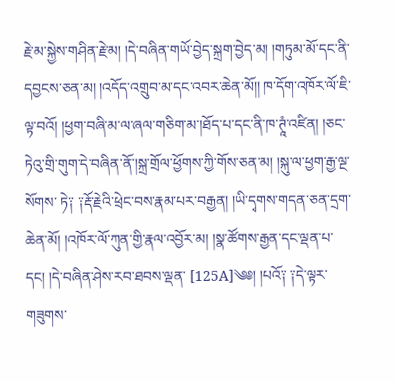རྗེ་མ་སྐྱེས་གཤིན་རྗེ་མ། །དེ་བཞིན་གཡོ་བྱེད་སྐྲག་བྱེད་མ། །གཏུམ་མོ་དང་ནི་དབྱངས་ཅན་མ། །འདོད་འགྲུབ་མ་དང་འབར་ཆེན་མོ།། ཁ་དོག་འཁོར་ལོ་ཇི་ལྟ་བའོ། །ཕྱག་བཞི་མ་ལ་ཞལ་གཅིག་མ་།ཐོད་པ་དང་ནི་ཁ་ཊཱཾ་འཛིན། །ཅང་ཏེའུ་གྲི་གུག་དེ་བཞིན་ནོ་།སྐྲ་གྲོལ་ཕྱོགས་ཀྱི་གོས་ཅན་མ། །སྐུ་ལ་ཕྱག་རྒྱ་ལྔ་སོགས་ ཏེ༑ ༑རྡོ་རྗེའི་ཕྲེང་བས་རྣམ་པར་བརྒྱན། །ཡི་དྭགས་གདན་ཅན་དྲག་ཆེན་མོ། །འཁོར་ལོ་ཀུན་གྱི་རྣལ་འབྱོར་མ། །སྣ་ཚོགས་རྒྱན་དང་ལྡན་པ་དང། །དེ་བཞིན་ཤེས་རབ་ཐབས་ལྡན་ [125A]༄༅། །པའོ༑ ༑དེ་ལྟར་གཟུགས་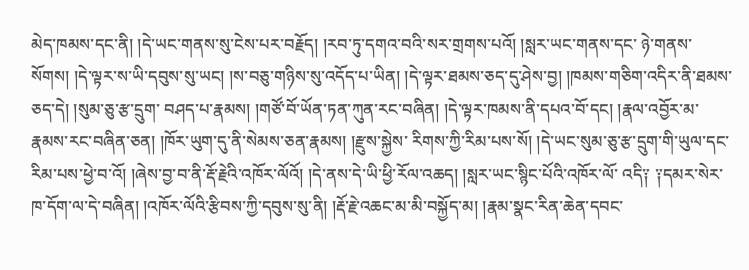མེད་ཁམས་དང་ནི། །དེ་ཡང་གནས་སུ་ངེས་པར་བརྗོད། །རབ་ཏུ་དགའ་བའི་སར་གྲགས་པའོ། །སླར་ཡང་གནས་དང་ ཉེ་གནས་སོགས། །དེ་ལྟར་ས་ཡི་དབུས་སུ་ཡང། །ས་བཅུ་གཉིས་སུ་འདོད་པ་ཡིན། །དེ་ལྟར་ཐམས་ཅད་དུ་ཤེས་བྱ། །ཁམས་གཅིག་འདིར་ནི་ཐམས་ཅད་དེ། །སུམ་ཅུ་རྩ་དྲུག་ བཤད་པ་རྣམས། །གཙོ་བོ་ཡོན་ཏན་ཀུན་རང་བཞིན། །དེ་ལྟར་ཁམས་ནི་དཔའ་བོ་དང། །རྣལ་འབྱོར་མ་རྣམས་རང་བཞིན་ཅན། །ཁོར་ཡུག་དུ་ནི་སེམས་ཅན་རྣམས། །རྫུས་སྐྱེས་ རིགས་ཀྱི་རིམ་པས་སོ། །དེ་ཡང་སུམ་ཅུ་རྩ་དྲུག་གི་ཡུལ་དང་རིམ་པས་ཕྱེ་བ་འོ། །ཞེས་བྱ་བ་ནི་རྡོ་རྗེའི་འཁོར་ལོའོ། །དེ་ནས་དེ་ཡི་ཕྱི་རོལ་འཆད། །སླར་ཡང་སྙིང་པོའི་འཁོར་ལོ་ འདི༑ ༑དམར་སེར་ཁ་དོག་ལ་དེ་བཞིན། །འཁོར་ལོའི་རྩིབས་ཀྱི་དབུས་སུ་ནི། །རྡོ་རྗེ་འཆང་མ་མི་བསྐྱོད་མ། །རྣམ་སྣང་རིན་ཆེན་དབང་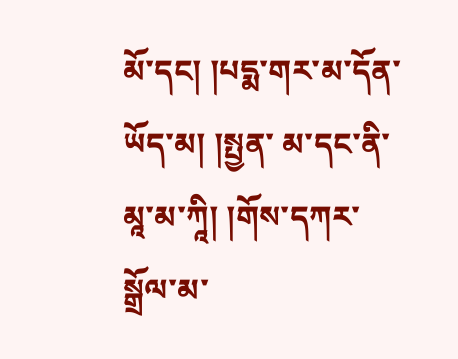མོ་དང། །པདྨ་གར་མ་དོན་ཡོད་མ། །སྤྱན་ མ་དང་ནི་མཱ་མ་ཀཱི། །གོས་དཀར་སྒྲོལ་མ་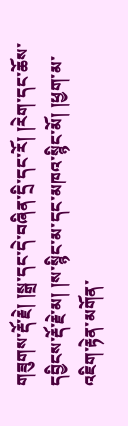གཟུགས་རྡོ་རྗེ། །སྒྲ་དང་དེ་བཞིན་དྲི་དང་རོ། །རེག་དང་ཆོས་དབྱིངས་རྡོ་རྗེ་མ། །ས་སྙིང་མ་དང་མཁའ་སྙིང་མོ། །ཕྱག་མ་འཇིག་རྟེན་མགོན་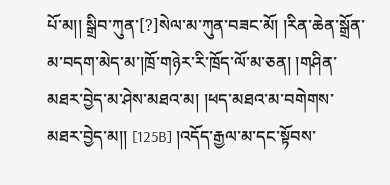པོ་མ།། སྒྲིབ་ཀུན་[?]སེལ་མ་ཀུན་བཟང་མོ། །རིན་ཆེན་སྒྲོན་མ་བདག་མེད་མ་།ཁྲོ་གཉེར་རི་ཁྲོད་ལོ་མ་ཅན། །གཤིན་མཐར་བྱེད་མ་ཤེས་མཐའ་མ། །ཕད་མཐའ་མ་བགེགས་མཐར་བྱེད་མ།། [125B] །འདོད་རྒྱལ་མ་དང་སྟོབས་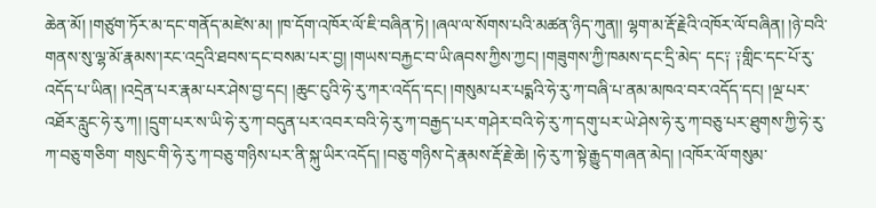ཆེན་མོ། །གཙུག་ཏོར་མ་དང་གནོད་མཛེས་མ། །ཁ་དོག་འཁོར་ལོ་ཇི་བཞིན་ཏེ། །ཞལ་ལ་སོགས་པའི་མཚན་ཉིད་ཀུན།། ལྷག་མ་རྡོ་རྗེའི་འཁོར་ལོ་བཞིན། །ཉེ་བའི་གནས་སུ་ལྷ་མོ་རྣམས་།རང་འདྲའི་ཐབས་དང་བསམ་པར་བྱ། །གཡས་བརྐྱང་བ་ཡི་ཞབས་ཀྱིས་ཀྱང། །གཟུགས་ཀྱི་ཁམས་དང་དྲི་མེད་ དང༑ ༑གླིང་དང་པོ་རུ་འདོད་པ་ཡིན། །འདྲེན་པར་རྣམ་པར་ཤེས་བྱ་དང། །ཆུང་ངུའི་ཧེ་རུ་ཀར་འདོད་དང། །གསུམ་པར་པདྨའི་ཧེ་རུ་ཀ་བཞི་པ་ནམ་མཁའ་བར་འདོད་དང། །ལྔ་པར་ འཐོར་རླུང་ཧེ་རུ་ཀ། །དྲུག་པར་ས་ཡི་ཧེ་རུ་ཀ་བདུན་པར་འབར་བའི་ཧེ་རུ་ཀ་བརྒྱད་པར་གཤེར་བའི་ཧེ་རུ་ཀ་དགུ་པར་ཡེ་ཤེས་ཧེ་རུ་ཀ་བཅུ་པར་ཐུགས་ཀྱི་ཧེ་རུ་ཀ་བཅུ་གཅིག་ གསུང་གི་ཧེ་རུ་ཀ་བཅུ་གཉིས་པར་ནི་སྐུ་ཡིར་འདོད། །བཅུ་གཉིས་དེ་རྣམས་རྡོ་རྗེ་ཆེ། །ཧེ་རུ་ཀ་སྟེ་རྒྱུད་གཞན་མེད། །འཁོར་ལོ་གསུམ་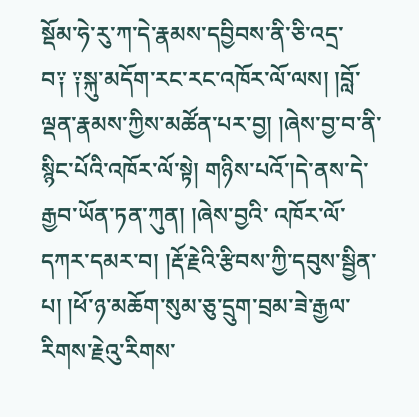སྡོམ་ཧེ་རུ་ཀ་དེ་རྣམས་དབྱིབས་ནི་ཅི་འདྲ་ བ༑ ༑སྐུ་མདོག་རང་རང་འཁོར་ལོ་ལས། །བློ་ལྡན་རྣམས་ཀྱིས་མཚོན་པར་བྱ། །ཞེས་བྱ་བ་ནི་སྙིང་པོའི་འཁོར་ལོ་སྟེ། གཉིས་པའོ་།དེ་ནས་དེ་རྒྱབ་ཡོན་ཏན་ཀུན། །ཞེས་བྱའི་ འཁོར་ལོ་དཀར་དམར་བ། །རྡོ་རྗེའི་རྩིབས་ཀྱི་དབུས་སྦྱིན་པ། །ཕོ་ཉ་མཆོག་སུམ་ཅུ་དྲུག་བྲམ་ཟེ་རྒྱལ་རིགས་རྗེའུ་རིགས་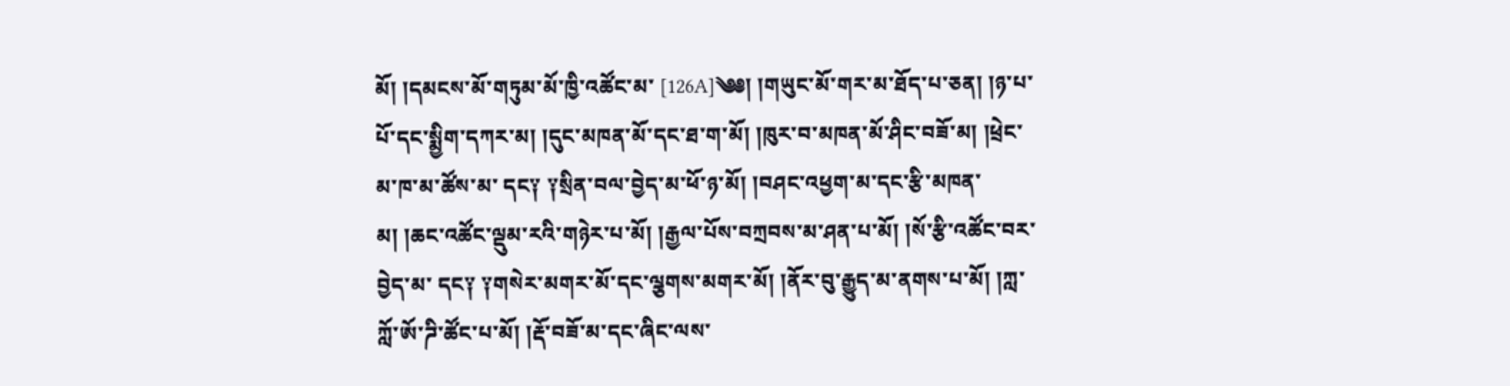མོ། །དམངས་མོ་གཏུམ་མོ་ཁྱི་འཚོང་མ་ [126A]༄༅། །གཡུང་མོ་གར་མ་ཐོད་པ་ཅན། །ཉ་པ་པོ་དང་སྨྱིག་དཀར་མ། །དུང་མཁན་མོ་དང་ཐ་ག་མོ། །ཁུར་བ་མཁན་མོ་ཤིང་བཟོ་མ། །ཕྲེང་མ་ཁ་མ་ཚོས་མ་ དང༑ ༑སྲིན་བལ་བྱེད་མ་ཕོ་ཉ་མོ། །བཤང་འཕྱག་མ་དང་རྩི་མཁན་མ། །ཆང་འཚོང་ལྡུམ་རའི་གཉེར་པ་མོ། །རྒྱལ་པོས་བཀྲབས་མ་ཤན་པ་མོ། །སོ་རྩི་འཚོང་བར་བྱེད་མ་ དང༑ ༑གསེར་མགར་མོ་དང་ལྕགས་མགར་མོ། །ནོར་བུ་རྒྱུད་མ་ནགས་པ་མོ། །ཀླ་ཀློ་ཨོ་ཌི་ཚོང་པ་མོ། །རྡོ་བཟོ་མ་དང་ཞིང་ལས་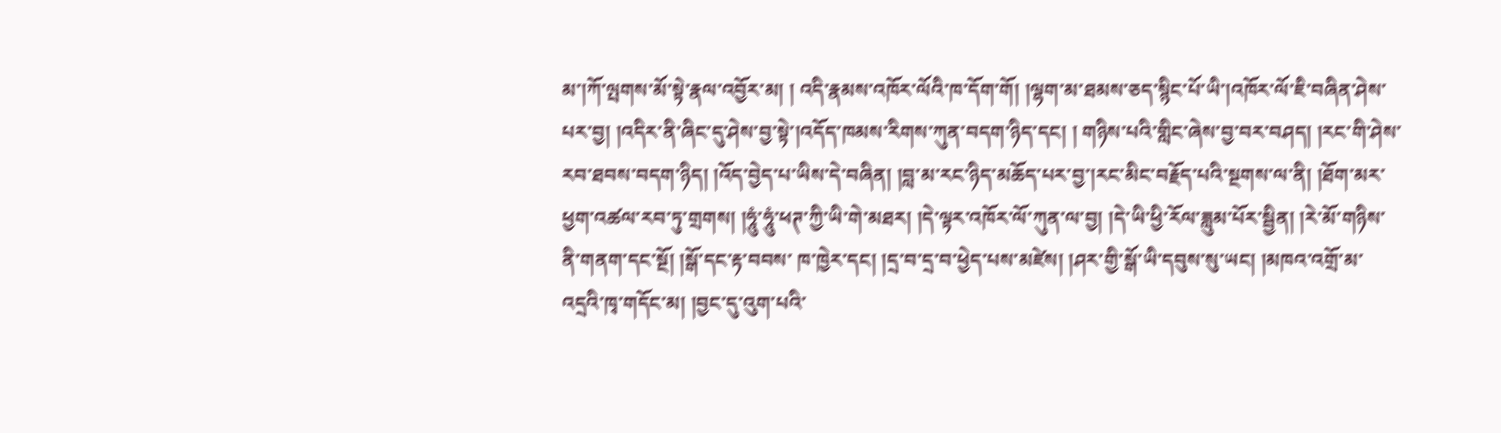མ་།ཀོ་ལྤགས་མོ་སྟེ་རྣལ་འབྱོར་མ། ། འདི་རྣམས་འཁོར་ལོའི་ཁ་དོག་གོ། །ལྷག་མ་ཐམས་ཅད་སྙིང་པོ་ཡི་།འཁོར་ལོ་ཇི་བཞིན་ཤེས་པར་བྱ། །འདིར་ནི་ཞིང་དུ་ཤེས་བྱ་སྟེ་།འདོད་ཁམས་རིགས་ཀུན་བདག་ཉིད་དང། ། གཉིས་པའི་གླིང་ཞེས་བྱ་བར་བཤད། །རང་གི་ཤེས་རབ་ཐབས་བདག་ཉིད། །འོད་བྱེད་པ་ཡིས་དེ་བཞིན། །བླ་མ་རང་ཉིད་མཆོད་པར་བྱ་།རང་མིང་བརྗོད་པའི་སྔགས་ལ་ནི། །ཐོག་མར་ ཕྱག་འཚལ་རབ་ཏུ་གྲགས། །ཧཱུཾ་ཧཱུཾ་ཕཊ་ཀྱི་ཡི་གེ་མཐར། །དེ་ལྟར་འཁོར་ལོ་ཀུན་ལ་བྱ། །དེ་ཡི་ཕྱི་རོལ་ཟླུམ་པོར་སྦྱིན། །རེ་མོ་གཉིས་ནི་གནག་དང་སྔོ། །སྒོ་དང་རྟ་བབས་ ཁ་ཁྱེར་དང། །དྲ་བ་དྲ་བ་ཕྱེད་པས་མཛེས། །ཤར་གྱི་སྒོ་ཡི་དབུས་སུ་ཡང། །མཁའ་འགྲོ་མ་འདྲའི་ཁྭ་གདོང་མ། །བྱང་དུ་འུག་པའི་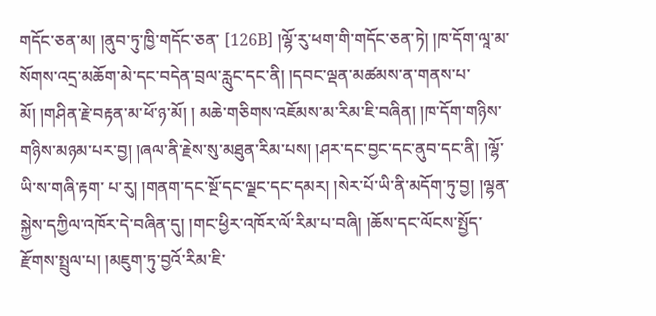གདོང་ཅན་མ། །ནུབ་ཏུ་ཁྱི་གདོང་ཅན་ [126B] །ལྷོ་རུ་ཕག་གི་གདོང་ཅན་ཏེ། །ཁ་དོག་ལཱ་མ་སོགས་འདྲ་མཆོག་མེ་དང་བདེན་བྲལ་རླུང་དང་ནི། །དབང་ལྡན་མཚམས་ན་གནས་པ་མོ། །གཤིན་རྗེ་བརྟན་མ་ཕོ་ཉ་མོ། ། མཆེ་གཅིགས་འཇོམས་མ་རིམ་ཇི་བཞིན། །ཁ་དོག་གཉིས་གཉིས་མཉམ་པར་བྱ། །ཞལ་ནི་རྗེས་སུ་མཐུན་རིམ་པས། །ཤར་དང་བྱང་དང་ནུབ་དང་ནི། །ལྷོ་ཡི་ས་གཞི་རྟག་ པ་རུ། །གནག་དང་སྔོ་དང་ལྗང་དང་དམར། །སེར་པོ་ཡི་ནི་མདོག་ཏུ་བྱ། །ལྷན་སྐྱེས་དཀྱིལ་འཁོར་དེ་བཞིན་དུ། །གང་ཕྱིར་འཁོར་ལོ་རིམ་པ་བཞི། །ཆོས་དང་ལོངས་སྤྱོད་ རྫོགས་སྤྲུལ་པ། །མཇུག་ཏུ་བྱའོ་རིམ་ཇི་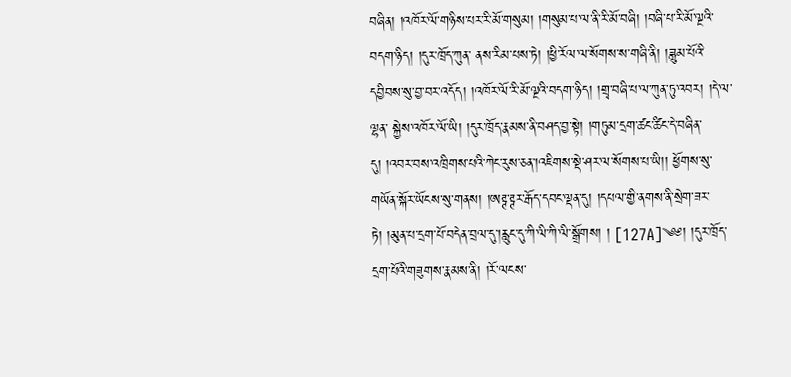བཞིན། །འཁོར་ལོ་གཉིས་པར་རི་མོ་གསུམ། །གསུམ་པ་ལ་ནི་རི་མོ་བཞི། །བཞི་པ་རི་མོ་ལྔའི་བདག་ཉིད། །དུར་ཁྲོད་ཀུན་ ནས་རིམ་པས་ཏེ། །ཕྱི་རོལ་ལ་སོགས་ས་གཞི་ནི། །ཟླུམ་པོའི་དབྱིབས་སུ་བྱ་བར་འདོད། །འཁོར་ལོ་རི་མོ་ལྔའི་བདག་ཉིད། །གྲྭ་བཞི་པ་ལ་ཀུན་ཏུ་འབར། །དེ་ལ་ལྷན་ སྐྱེས་འཁོར་ལོ་ཡི། །དུར་ཁྲོད་རྣམས་ནི་བཤད་བྱ་སྟེ། །གཏུམ་དྲག་ཚང་ཚིང་དེ་བཞིན་དུ། །འབར་བས་འཁྲིགས་པའི་ཀེང་རུས་ཅན་།འཇིགས་སྡེ་ཤར་ལ་སོགས་པ་ཡི།། ཕྱོགས་སུ་གཡོན་སྐོར་ཡོངས་སུ་གནས། །ཨཊྚ་ཊྚར་རྒོད་དབང་ལྡན་དུ། །དཔལ་གྱི་ནགས་ནི་སྲེག་ཟར་ཏེ། །མུན་པ་དྲག་པོ་བདེན་བྲལ་དུ་།རླུང་དུ་ཀི་ལི་ཀི་ལི་སྒྲོགས། ། [127A]༄༅། །དུར་ཁྲོད་དྲག་པོའི་གཟུགས་རྣམས་ནི། །རོ་ལངས་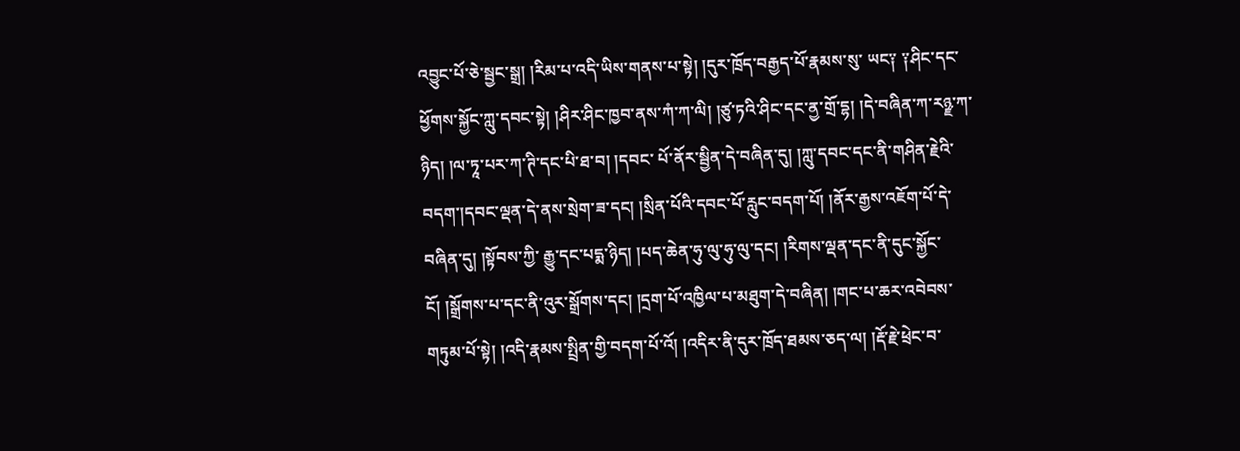འབྱུང་པོ་ཅེ་སྦྱང་སྒྲ། །རིམ་པ་འདི་ཡིས་གནས་པ་སྟེ། །དུར་ཁྲོད་བརྒྱད་པོ་རྣམས་སུ་ ཡང༑ ༑ཤིང་དང་ཕྱོགས་སྐྱོང་ཀླུ་དབང་སྟེ། །ཤིར་ཤིང་ཁྱབ་ནས་ཀཾ་ཀ་ལི། །ཙུ་ཏའི་ཤིང་དང་ནྱ་གྲོ་དྷ། །དེ་བཞིན་ཀ་རཉྫ་ཀ་ཉིད། །ལ་ཏཱ་པར་ཀ་ཊི་དང་པི་ཐ་བ། །དབང་ པོ་ནོར་སྦྱིན་དེ་བཞིན་དུ། །ཀླུ་དབང་དང་ནི་གཤིན་རྗེའི་བདག་།དབང་ལྡན་དེ་ནས་སྲེག་ཟ་དང། །སྲིན་པོའི་དབང་པོ་རླུང་བདག་པོ། །ནོར་རྒྱས་འཇོག་པོ་དེ་བཞིན་དུ། །སྟོབས་ཀྱི་ རྒྱུ་དང་པདྨ་ཉིད། །པད་ཆེན་ཧུ་ལུ་ཧུ་ལུ་དང། །རིགས་ལྡན་དང་ནི་དུང་སྐྱོང་ངོ། །སྒྲོགས་པ་དང་ནི་འུར་སྒྲོགས་དང། །དྲག་པོ་འཁྱིལ་པ་མཐུག་དེ་བཞིན། །གང་པ་ཆར་འབེབས་ གཏུམ་པོ་སྟེ། །འདི་རྣམས་སྤྲིན་གྱི་བདག་པོ་འོ། །འདིར་ནི་དུར་ཁྲོད་ཐམས་ཅད་ལ། །རྡོ་རྗེ་ཕྲེང་བ་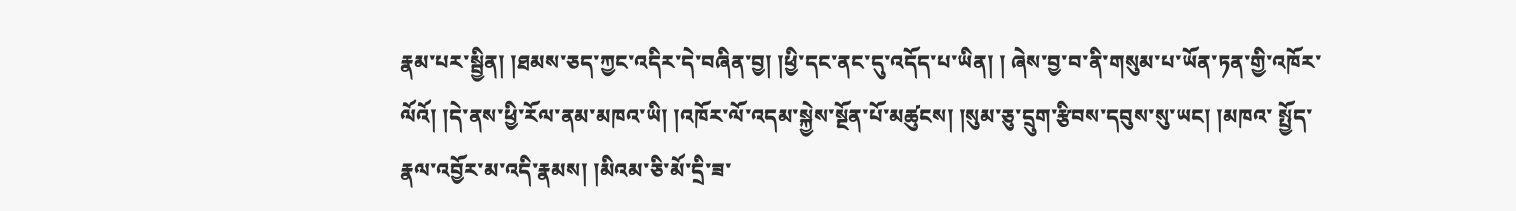རྣམ་པར་སྦྱིན། །ཐམས་ཅད་ཀྱང་འདིར་དེ་བཞིན་བྱ། །ཕྱི་དང་ནང་དུ་འདོད་པ་ཡིན། ། ཞེས་བྱ་བ་ནི་གསུམ་པ་ཡོན་ཏན་གྱི་འཁོར་ལོའོ། །དེ་ནས་ཕྱི་རོལ་ནམ་མཁའ་ཡི། །འཁོར་ལོ་འདམ་སྐྱེས་སྔོན་པོ་མཚུངས། །སུམ་ཅུ་དྲུག་རྩིབས་དབུས་སུ་ཡང། །མཁའ་ སྤྱོད་རྣལ་འབྱོར་མ་འདི་རྣམས། །མིའམ་ཅི་མོ་དྲི་ཟ་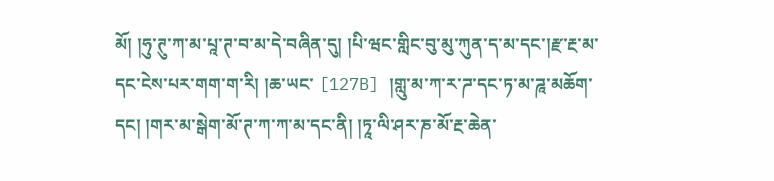མོ། །ཧུ་ཊུ་ཀ་མ་པཱ་ཊ་བ་མ་དེ་བཞིན་དུ། །པི་ཝང་གླིང་བུ་མུ་ཀུན་ད་མ་དང་།རྫ་རྔ་མ་དང་ངེས་པར་གག་ག་རི། །ཆ་ཡང་ [127B] །གླུ་མ་ཀ་ར་ཌ་དང་ཏ་མ་ཌཱ་མཆོག་དང། །གར་མ་སྒེག་མོ་ཊ་ཀ་ཀ་མ་དང་ནི། །ཏཱ་ལི་ཤར་ཎ་མོ་རྔ་ཆེན་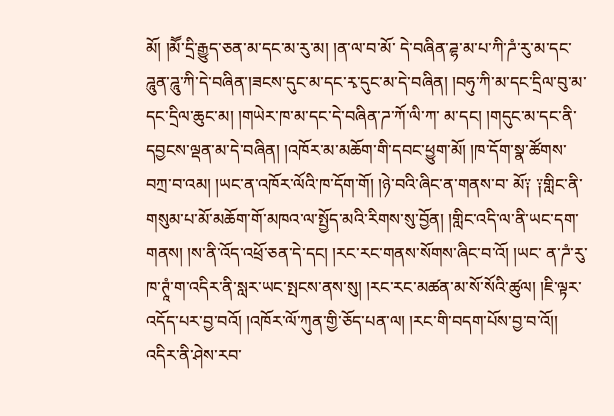མོ། །མཽ་དྲི་རྒྱུད་ཅན་མ་དང་མ་རུ་མ། །ན་ལ་བ་མོ་ དེ་བཞིན་ཌྷ་མ་པ་ཀི་ཌཾ་རུ་མ་དང་ཌཱུན་ཌཱུ་ཀི་དེ་བཞིན་།ཟངས་དུང་མ་དང་རྭ་དུང་མ་དེ་བཞིན། །བཧུ་ཀི་མ་དང་དྲིལ་བུ་མ་དང་དྲིལ་ཆུང་མ། །གཡེར་ཁ་མ་དང་དེ་བཞིན་ཌ་ཀོ་ལི་ཀ་ མ་དང། །གདུང་མ་དང་ནི་དབྱངས་ལྡན་མ་དེ་བཞིན། །འཁོར་མ་མཆོག་གི་དབང་ཕྱུག་མོ། །ཁ་དོག་སྣ་ཚོགས་བཀྲ་བ་འམ། །ཡང་ན་འཁོར་ལོའི་ཁ་དོག་གོ། །ཉེ་བའི་ཞིང་ན་གནས་བ་ མོ༑ ༑གླིང་ནི་གསུམ་པ་མོ་མཆོག་གོ་མཁའ་ལ་སྤྱོད་མའི་རིགས་སུ་བྱོན། །གླིང་འདི་ལ་ནི་ཡང་དག་གནས། །ས་ནི་འོད་འཕྲོ་ཅན་དེ་དང། །རང་རང་གནས་སོགས་ཞིང་བ་འོ། །ཡང་ ན་ཌཾ་རུ་ཁ་ཊཱཾ་ག་འདིར་ནི་སླར་ཡང་སྤངས་ནས་སུ། །རང་རང་མཚན་མ་སོ་སོའི་ཚུལ། །ཇི་ལྟར་འདོད་པར་བྱ་བའོ། །འཁོར་ལོ་ཀུན་གྱི་ཅོད་པན་ལ། །རང་གི་བདག་པོས་བྱ་བ་འོ།། འདིར་ནི་ཤེས་རབ་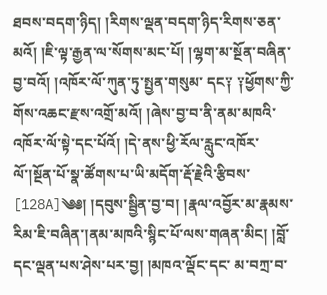ཐབས་བདག་ཉིད། །རིགས་ལྡན་བདག་ཉིད་རིགས་ཅན་མའོ། །ཇི་ལྟ་རྒྱན་ལ་སོགས་མང་པོ། །ལྷག་མ་སྔོན་བཞིན་བྱ་བའོ། །འཁོར་ལོ་ཀུན་ཏུ་སྤྱན་གསུམ་ དང༑ ༑ཕྱོགས་ཀྱི་གོས་འཆང་རྫས་འགྲོ་མའོ། །ཞེས་བྱ་བ་ནི་ནམ་མཁའི་འཁོར་ལོ་སྟེ་དང་པོའོ། །དེ་ནས་ཕྱི་རོལ་རླུང་འཁོར་ལོ་།སྔོན་པོ་སྣ་ཚོགས་པ་ཡི་མདོག་རྡོ་རྗེའི་རྩིབས་ [128A]༄༅། །དབུས་སྦྱིན་བྱ་བ། །རྣལ་འབྱོར་མ་རྣམས་རིམ་ཇི་བཞིན་།ནམ་མཁའི་སྙིང་པོ་ལས་གཞན་མིང། །བློ་དང་ལྡན་པས་ཤེས་པར་བྱ། །མཁའ་ལྡོང་དང་ མ་བཀྲ་བ་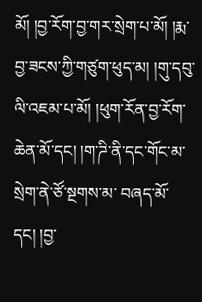མོ། །བྱ་རོག་བྱ་གར་སྲེག་པ་མོ། །རྨ་བྱ་ཟངས་ཀྱི་གཙུག་ཕུད་མ། །གུ་དབུ་ལི་འཇམ་པ་མོ། །ཕུག་རོན་བྱ་རོག་ཆེན་མོ་དང། །ག་ཌི་ནི་དང་གོང་མ་སྲེག་ནེ་ཙོ་སྔགས་མ་ བཞད་མོ་དང། །བྱ་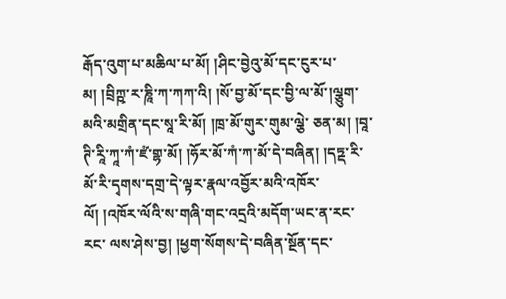རྒོད་འུག་པ་མཆིལ་པ་མོ། །ཤིང་བྱེའུ་མོ་དང་ངུར་པ་མ། །བྲིཀྵ་ར་ཎཱི་ཀ་ཀཀ་འི། །སོ་བྱ་མོ་དང་བྱི་ལ་མོ་།ལྕུག་མའི་མགྲིན་དང་སཱ་རི་མོ། །ཁྲ་མོ་གུར་གུམ་ལྕེ་ ཅན་མ། །བཱ་ཊི་རཱི་ཀཱ་ཀཾ་ཛཾ་གྷ་མོ། །ཧོར་མོ་ཀཾ་ཀ་མོ་དེ་བཞིན། །དཏྡ་རི་མོ་རི་དྭགས་དགྲ་དེ་ལྟར་རྣལ་འབྱོར་མའི་འཁོར་ལོ། །འཁོར་ལོའི་ས་གཞི་གང་འདྲའི་མདོག་ཡང་ན་རང་རང་ ལས་ཤེས་བྱ། །ཕྱག་སོགས་དེ་བཞིན་སྔོན་དང་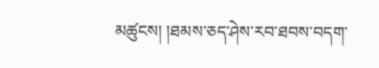མཚུངས། །ཐམས་ཅད་ཤེས་རབ་ཐབས་བདག་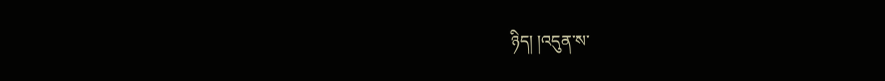ཉིད། །འདུན་ས་